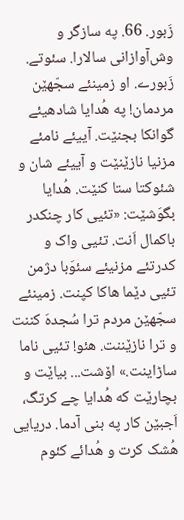زَبور. 66. په سازگر و وش‌آوازانی سالارا. سئوتے. زَبورے. او زمینئے سجّهێن مردمان! په هُدایا شادهیئے گوانکا بجنێت. آییئے نامئے مزنیا نازێنێت و آییئے شان و شئوکتا ستا کنێت. هُدایا بگوَشێت: «تئیی کار چنکدر باکمال اَنت. تئیی واک و کدرتئے مزنیئے سئوَبا دژمن تئیی دێما هاکا کپنت. زمینئے سجّهێن مردم ترا سُجدهَ کننت و ترا نازێننت. هئو! تئیی ناما ساڑاینت.» اۆشت... بیاێت و بچارێت که هُدایا چے کرتگ، اَجبێن کار په بنی آدما. دریایی هُشک کرت و هُدائے کئوم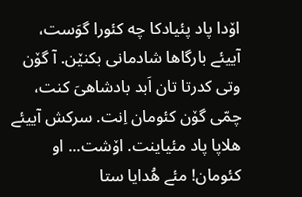اۆدا پاد پئیادکا چه کئورا گوَست، آییئے بارگاها شادمانی بکنێن. آ گۆن وتی کدرتا تان اَبد بادشاهیَ کنت، چمّی گۆن کئومان اِنت. سرکش آییئے هلاپا پاد مئیاینت. اۆشت... او کئومان! مئے هُدایا ستا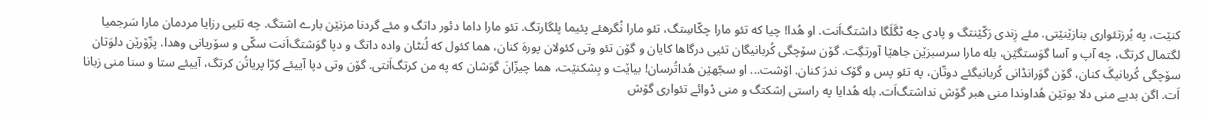کنێت، په بُرزتئواری بنازێنێتی. مئے زِندی رَکّێنتگ و پادی چه ٹگَلَگا داشتگ‌اَنت. او هُدا! چیا که تئو مارا چکّاسِتگ، تئو مارا نُگرهئے پئیما پلگارتگ. تئو مارا داما دئور داتگ و مئے گردنا مزنێن بارے اشتگ. چه تئیی رزایا مردمان مارا سَرجمیا لگتمال کرتگ، چه آپ و آسا گوَستگێن، بله مارا سرسبزێن جاهێا آورتگِت. گۆن سۆچگی کُربانیگان تئیی درگاها کایان و گۆن تئو وتی کئولان پورهَ کنان، هما کئول که لُنٹان واده داتگ و دپا گوَشتگ‌اَنت سکّی و سۆریانی وهدا. پزّۆرێن دلوَتان سۆچگی کُربانیگَ کنان، گۆن گوَرانڈانی کُربانیگئے دوتّان، په تئو پس و گۆک ندرَ کنان. اۆشت... او سجّهێن هُداتُرسان! بیاێت و بِشکنێت، هما چیزّانَ گوَشان که په من کرتگ‌اَنتی. گۆن وتی دپا آییئے کِرّا پریاتُن کرتگ، آییئے ستا و سنا منی زبانا اَت. اگن بدیے منی دلا بوتێن هُداوندا منی هبر گۆش نداشتگ‌اَت. بله هُدایا په راستی اِشکتگ و منی دْوائے تئواری گۆش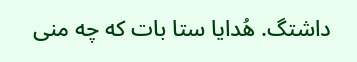داشتگ. هُدایا ستا بات که چه منی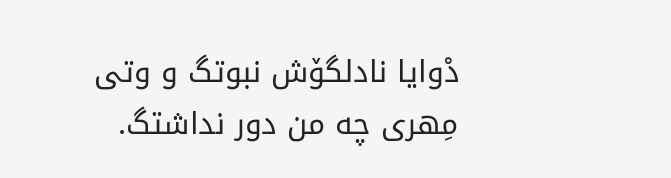دْوایا نادلگۆش نبوتگ و وتی مِهری چه من دور نداشتگ.